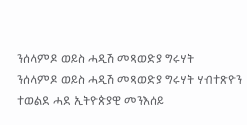ንሰላምዶ ወይስ ሓዲሽ መጻወድያ ግሩሃት
ንሰላምዶ ወይስ ሓዲሽ መጻወድያ ግሩሃት ሃብተጽዮን ተወልደ ሓደ ኢትዮጵያዊ መንእሰይ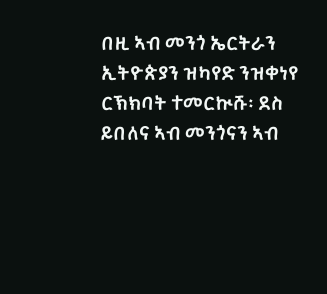በዚ ኣብ መንጎ ኤርትራን ኢትዮጵያን ዝካየድ ንዝቀነየ ርኽክባት ተመርኲሹ፡ ደስ ይበለና ኣብ መንጎናን ኣብ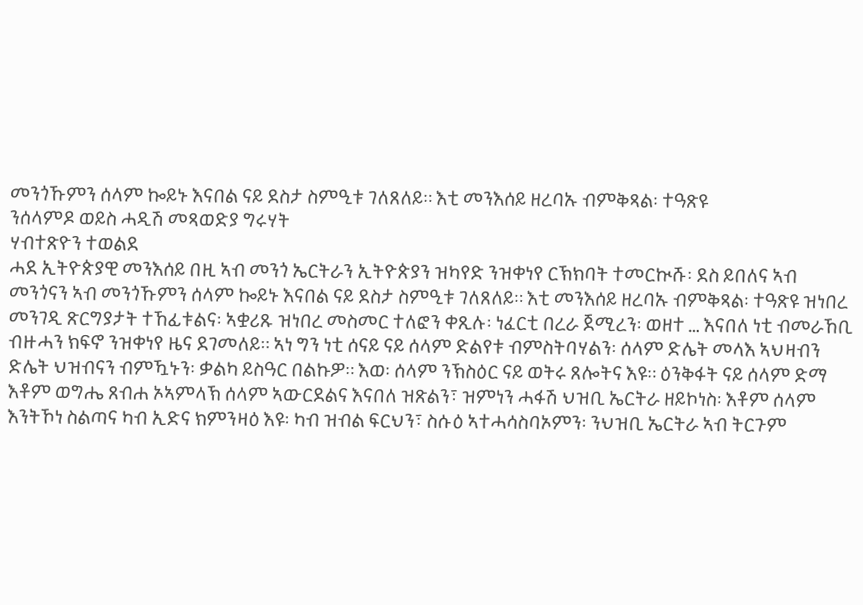መንጎኹምን ሰላም ኰይኑ እናበል ናይ ደስታ ስምዒቱ ገለጸለይ። እቲ መንእሰይ ዘረባኡ ብምቅጻል፡ ተዓጽዩ
ንሰላምዶ ወይስ ሓዲሽ መጻወድያ ግሩሃት
ሃብተጽዮን ተወልደ
ሓደ ኢትዮጵያዊ መንእሰይ በዚ ኣብ መንጎ ኤርትራን ኢትዮጵያን ዝካየድ ንዝቀነየ ርኽክባት ተመርኲሹ፡ ደስ ይበለና ኣብ መንጎናን ኣብ መንጎኹምን ሰላም ኰይኑ እናበል ናይ ደስታ ስምዒቱ ገለጸለይ። እቲ መንእሰይ ዘረባኡ ብምቅጻል፡ ተዓጽዩ ዝነበረ መንገዲ ጽርግያታት ተኸፊቱልና፡ ኣቋሪጹ ዝነበረ መስመር ተለፎን ቀጺሉ፡ ነፈርቲ በረራ ጀሚረን፡ ወዘተ … እናበለ ነቲ ብመራኸቢ ብዙሓን ክፍኖ ንዝቀነየ ዜና ደገመለይ። ኣነ ግን ነቲ ሰናይ ናይ ሰላም ድልየቱ ብምስትባሃልን፡ ሰላም ድሌት መላእ ኣህዛብን ድሌት ህዝብናን ብምዃኑን፡ ቃልካ ይስዓር በልኩዎ። እወ፡ ሰላም ንኽስዕር ናይ ወትሩ ጸሎትና እዩ። ዕንቅፋት ናይ ሰላም ድማ እቶም ወግሔ ጸብሐ ኦኣምላኽ ሰላም ኣውርደልና እናበለ ዝጽልን፣ ዝምነን ሓፋሽ ህዝቢ ኤርትራ ዘይኮነስ፡ እቶም ሰላም እንትኾነ ስልጣና ካብ ኢድና ክምንዛዕ እዩ፡ ካብ ዝብል ፍርህን፣ ስሱዕ ኣተሓሳስባኦምን፡ ንህዝቢ ኤርትራ ኣብ ትርጉም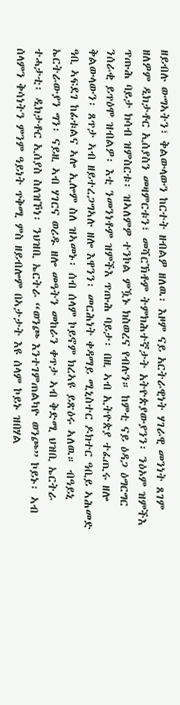ዘይብሉ ውግኣትን፣ ቅልውላውን ከርተት ዘብልዎ ዘለዉ፡ እዞም ናይ አርትራዊነት ሃገራዊ መንነት ጸገም ዘለዎም ዲክታቶር ኢሰያስን መዛምርቱን፣ መሻርኽቶም ትምክሕተኛታት አትዮጵያውያንን፡ ንዕኦም ዝምችእ ጥጡሕ ባይታ ክሳብ ዝምስርቱ፡ ዝኣለምዎ ተንኮል ምዃኑ ክስወረና የብሉን። ከምቲ ናይ ዕዳጋ ዕግርግር ንሰራቂ ይጥዕሞ ዝብልዎ፡ እቲ ንመንነቶም ዝምችእ ጥጡሕ ባይታ፡ በዚ ኣብ ኢትዮጵያ ተፈጢሩ ዘሎ ቅልውላውን፡ ጸጥታ ኣብ ዘይተረጋግኣሉ ዘሎ እዋንን፡ መርሕነት ቀዳማይ ሚኒስተር ዶክተር ዓቢይ ኣሕመድ ዓቢ ኣፍደገ ከፊቱልና ኣሎ ኢሎም ስለ ዝኣመኑ፡ ሰብ ሰላም ኮይኖም ክረኣዩ ይጽዕሩ ኣለዉ። ብዓይኒ ኤርትራውያን ግን፡ ናይዚ ኣብ ሃገርና ወሪዱ ዘሎ መዓትን መከራን ቀጥታ ኣብ ቅድሚ ህዝቢ ኤርትራ ተሓታቲ፡ ዲክታቶር ኢሰያስ ስለዝኾነ፡ ንህዝቢ ኤርትራ “ወንጮ እንተገምጠልካዮ ወንጮ” ኮይኑ፡ ኣብ ሰላምን ቅሳነትን ምንም ዓይነት ጥቅሚ ምስ ዘይብሎም በኣታታት እዩ ሰላም ኮይኑ ዝበሃል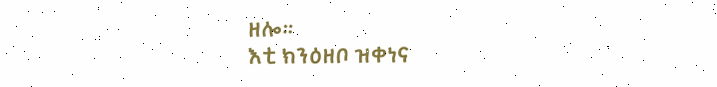ዘሎ።
እቲ ክንዕዘቦ ዝቀነና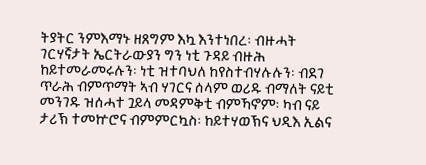ትያትር ንምእማኑ ዘጸግም እኳ እንተነበረ፡ ብዙሓት ገርሃኛታት ኤርትራውያን ግን ነቲ ጉዳይ ብዙሕ ከይተመራመሩሉን፡ ነቲ ዝተባህለ ከየስተብሃሉሉን፡ ብደገ ጥራሕ ብምጥማት ኣብ ሃገርና ሰላም ወሪዱ ብማለት ናይቲ መንገዱ ዝሰሓተ ጓይላ መዳምቅቲ ብምኻኖም፡ ካብ ናይ ታሪኽ ተመኵሮና ብምምርኳስ፡ ከይተሃወኽና ህዲእ ኢልና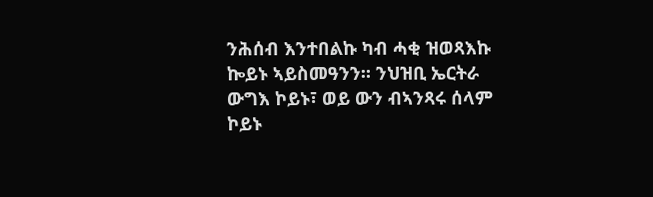ንሕሰብ እንተበልኩ ካብ ሓቂ ዝወጻእኩ ኰይኑ ኣይስመዓንን። ንህዝቢ ኤርትራ ውግእ ኮይኑ፣ ወይ ውን ብኣንጻሩ ሰላም ኮይኑ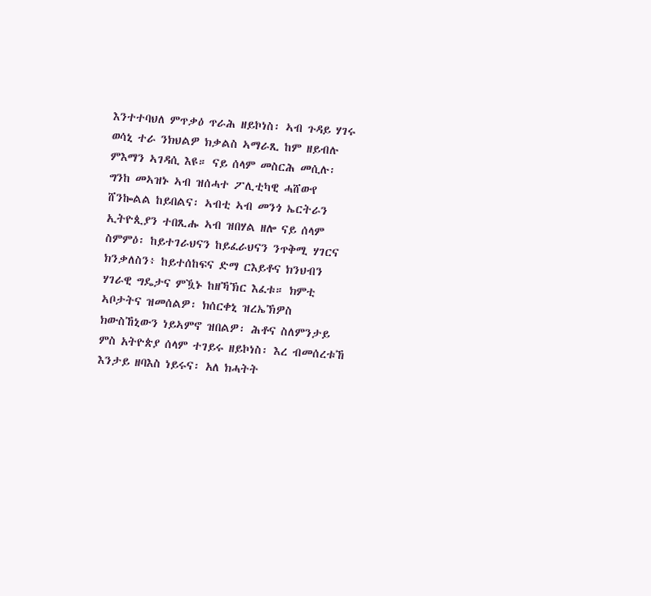እንተተባህለ ምጥቃዕ ጥራሕ ዘይኮነስ፡ ኣብ ጉዳይ ሃገሩ ወሳኒ ተራ ንክህልዎ ክቃልስ ኣማራጺ ከም ዘይብሉ ምእማን ኣገዳሲ እዩ። ናይ ሰላም መስርሕ መሲሉ፡ ግንከ መኣዝኑ ኣብ ዝሰሓተ ፖሊቲካዊ ሓሸውየ ሸንኰልል ከይበልና፡ ኣብቲ ኣብ መንጎ ኤርትራን ኢትዮጲያን ተበጺሑ ኣብ ዝበሃል ዘሎ ናይ ሰላም ስምምዕ፡ ከይተገራህናን ከይፈራህናን ንጥቅሚ ሃገርና ክንቃለስን፥ ከይተሰከፍና ድማ ርእይቶና ክንህብን ሃገራዊ ግዴታና ምዃኑ ከዘኻኽር እፈቱ። ክምቲ ኣቦታትና ዝመሰልዎ፡ ክሰርቀኒ ዝረኤኽዎስ ክውስኸኒውን ነይኣምኖ ዝበልዎ፡ ሕቶና ስለምንታይ ምስ አትዮጵያ ሰላም ተገይሩ ዘይኮነስ፡ እረ ብመሰረቱኸ እንታይ ዘባእስ ነይሩና፡ አለ ክሓትት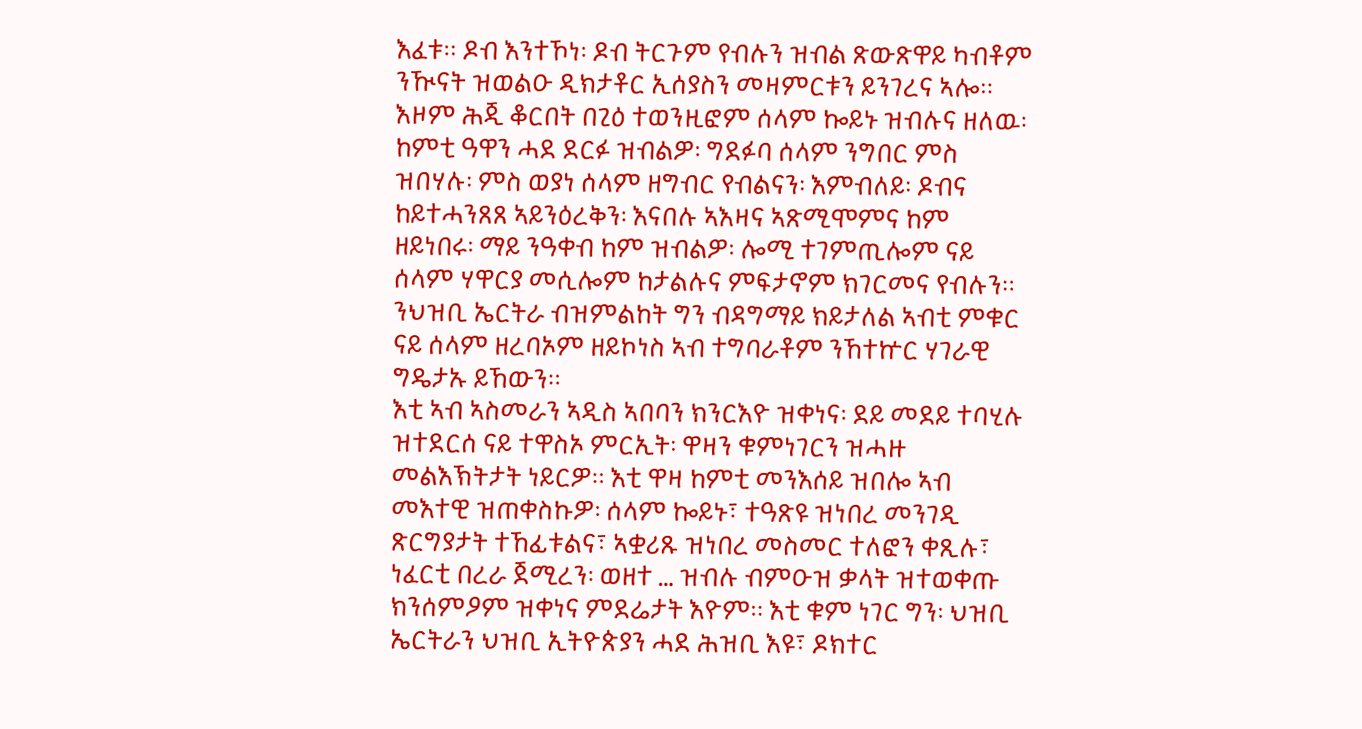እፈቱ። ዶብ እንተኾነ፡ ዶብ ትርጉም የብሉን ዝብል ጽውጽዋይ ካብቶም ንዂናት ዝወልዑ ዲክታቶር ኢሰያስን መዛምርቱን ይንገረና ኣሎ። እዞም ሕጂ ቆርበት በጊዕ ተወንዚፎም ሰላም ኰይኑ ዝብሉና ዘለዉ፡ ከምቲ ዓዋን ሓደ ደርፉ ዝብልዎ፡ ግደፉባ ሰላም ንግበር ምስ ዝበሃሉ፡ ምስ ወያነ ሰላም ዘግብር የብልናን፡ እምብለይ፡ ዶብና ከይተሓንጸጸ ኣይንዕረቅን፡ እናበሉ ኣእዛና ኣጽሚሞምና ከም ዘይነበሩ፡ ማይ ንዓቀብ ከም ዝብልዎ፡ ሎሚ ተገምጢሎም ናይ ሰላም ሃዋርያ መሲሎም ከታልሉና ምፍታኖም ክገርመና የብሉን። ንህዝቢ ኤርትራ ብዝምልከት ግን ብዳግማይ ክይታለል ኣብቲ ምቁር ናይ ሰላም ዘረባኦም ዘይኮነስ ኣብ ተግባራቶም ንኸተኵር ሃገራዊ ግዴታኡ ይኸውን።
እቲ ኣብ ኣስመራን ኣዲስ ኣበባን ክንርእዮ ዝቀነና፡ ደይ መደይ ተባሂሉ ዝተደርሰ ናይ ተዋስኦ ምርኢት፡ ዋዛን ቁምነገርን ዝሓዙ መልእኽትታት ነይርዎ። እቲ ዋዛ ከምቲ መንእሰይ ዝበሎ ኣብ መእተዊ ዝጠቀስኩዎ፡ ሰላም ኰይኑ፣ ተዓጽዩ ዝነበረ መንገዲ ጽርግያታት ተኸፊቱልና፣ ኣቋሪጹ ዝነበረ መስመር ተለፎን ቀጺሉ፣ ነፈርቲ በረራ ጀሚረን፡ ወዘተ … ዝብሉ ብምዑዝ ቃላት ዝተወቀጡ ክንሰምዖም ዝቀነና ምደሬታት እዮም። እቲ ቁም ነገር ግን፡ ህዝቢ ኤርትራን ህዝቢ ኢትዮጵያን ሓደ ሕዝቢ እዩ፣ ዶክተር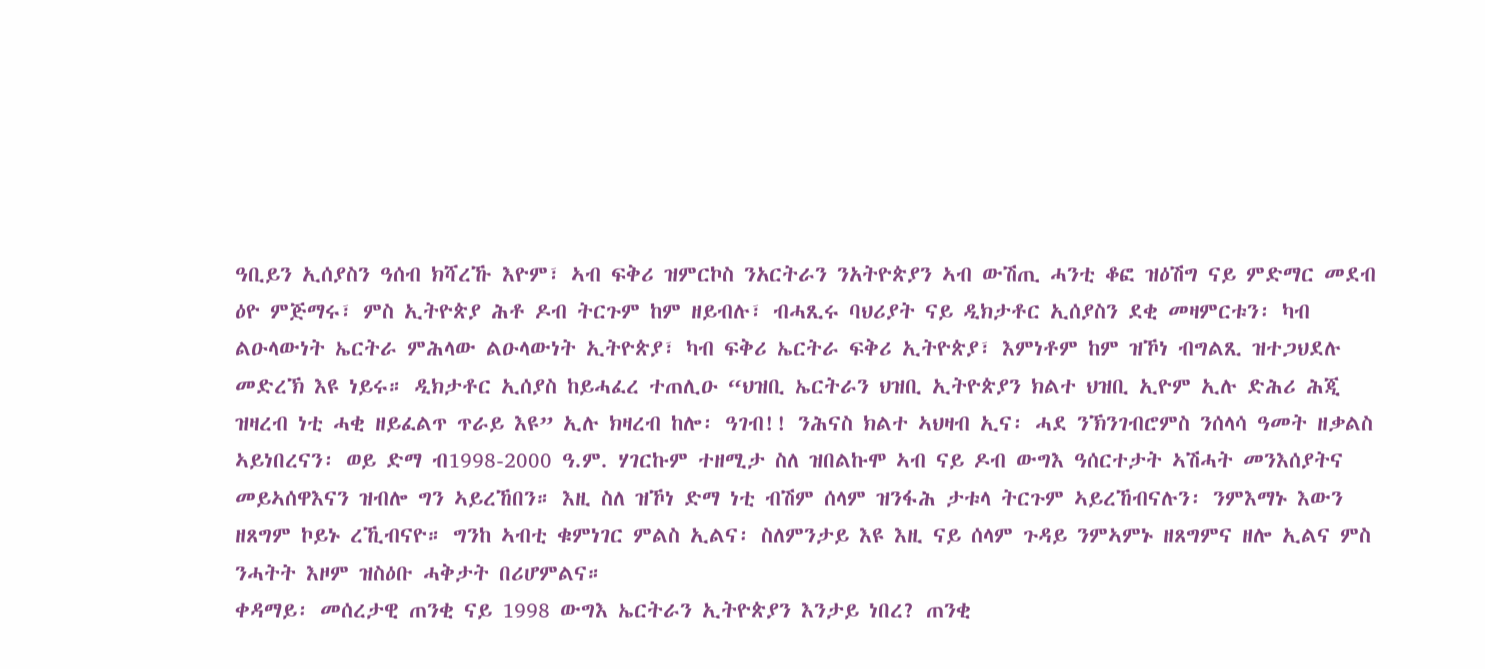ዓቢይን ኢሰያስን ዓሰብ ክሻረኹ እዮም፣ ኣብ ፍቅሪ ዝምርኮስ ንአርትራን ንአትዮጵያን ኣብ ውሽጢ ሓንቲ ቆፎ ዝዕሽግ ናይ ምድማር መደብ ዕዮ ምጅማሩ፣ ምስ ኢትዮጵያ ሕቶ ዶብ ትርጉም ከም ዘይብሉ፣ ብሓጺሩ ባህሪያት ናይ ዲክታቶር ኢሰያስን ደቂ መዛምርቱን፡ ካብ ልዑላውነት ኤርትራ ምሕላው ልዑላውነት ኢትዮጵያ፣ ካብ ፍቅሪ ኤርትራ ፍቅሪ ኢትዮጵያ፣ እምነቶም ከም ዝኾነ ብግልጺ ዝተጋህደሉ መድረኽ እዩ ነይሩ። ዲክታቶር ኢሰያስ ከይሓፈረ ተጠሊዑ “ህዝቢ ኤርትራን ህዝቢ ኢትዮጵያን ክልተ ህዝቢ ኢዮም ኢሉ ድሕሪ ሕጂ ዝዛረብ ነቲ ሓቂ ዘይፈልጥ ጥራይ እዩ” ኢሉ ክዛረብ ከሎ፡ ዓገብ!! ንሕናስ ክልተ ኣህዛብ ኢና፡ ሓደ ንኽንገብሮምስ ንሰላሳ ዓመት ዘቃልስ ኣይነበረናን፡ ወይ ድማ ብ1998-2000 ዓ.ም. ሃገርኩም ተዘሚታ ስለ ዝበልኩሞ ኣብ ናይ ዶብ ውግእ ዓሰርተታት ኣሽሓት መንእሰያትና መይኣሰዋእናን ዝብሎ ግን ኣይረኸበን። እዚ ስለ ዝኾነ ድማ ነቲ ብሽም ሰላም ዝንፋሕ ታቱላ ትርጉም ኣይረኸብናሉን፡ ንምእማኑ እውን ዘጸግም ኮይኑ ረኺብናዮ። ግንከ ኣብቲ ቁምነገር ምልስ ኢልና፡ ስለምንታይ እዩ እዚ ናይ ሰላም ጉዳይ ንምኣምኑ ዘጸግምና ዘሎ ኢልና ምስ ንሓትት እዞም ዝስዕቡ ሓቅታት በሪሆምልና።
ቀዳማይ፡ መሰረታዊ ጠንቂ ናይ 1998 ውግእ ኤርትራን ኢትዮጵያን እንታይ ነበረ? ጠንቂ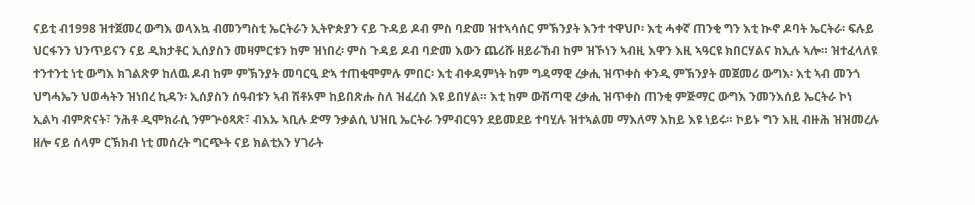ናይቲ ብ1998 ዝተጀመረ ውግእ ወላእኳ ብመንግስቲ ኤርትራን ኢትዮጵያን ናይ ጉዳይ ዶብ ምስ ባድመ ዝተኣሳሰር ምኽንያት እንተ ተዋህቦ፡ እቲ ሓቀኛ ጠንቂ ግን እቲ ኲኖ ዶባት ኤርትራ፡ ፍሉይ ህርፋንን ህንጥይናን ናይ ዲክታቶር ኢሰያስን መዛምርቱን ከም ዝነበረ፡ ምስ ጉዳይ ዶብ ባድመ እውን ጨሪሹ ዘይራኸብ ከም ዝኾነን ኣብዚ እዋን እዚ ኣዓርዩ ክበርሃልና ክኢሉ ኣሎ። ዝተፈላለዩ ተንተንቲ ነቲ ውግእ ክገልጽዎ ከለዉ ዶብ ከም ምኽንያት መባርዒ ድኣ ተጠቂሞምሉ ምበር፡ እቲ ብቀዳምነት ከም ግዳማዊ ረቃሒ ዝጥቀስ ቀንዲ ምኽንያት መጀመሪ ውግእ፡ እቲ ኣብ መንጎ ህግሓኤን ህወሓትን ዝነበረ ኪዳን፡ ኢሰያስን ሰዓብቱን ኣብ ሽቶኦም ከይበጽሑ ስለ ዝፈረሰ እዩ ይበሃል። እቲ ከም ውሽጣዊ ረቃሒ ዝጥቀስ ጠንቂ ምጅማር ውግእ ንመንእሰይ ኤርትራ ኮነ ኢልካ ብምጽናት፣ ንሕቶ ዲሞክራሲ ንምጕዕጻጽ፣ ብእኡ ኣቢሉ ድማ ንቃልሲ ህዝቢ ኤርትራ ንምብርዓን ደይመደይ ተባሂሉ ዝተኣልመ ማእለማ እከይ እዩ ነይሩ። ኮይኑ ግን እዚ ብዙሕ ዝዝመረሉ ዘሎ ናይ ሰላም ርኽክብ ነቲ መሰረት ግርጭት ናይ ክልቲአን ሃገራት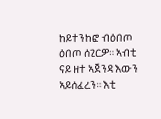ከይተንከፎ ብዕበጦ ዕበጦ ሰጊርዎ። ኣብቲ ናይ ዘተ ኣጀንዳ እውን ኣይሰፈረን። እቲ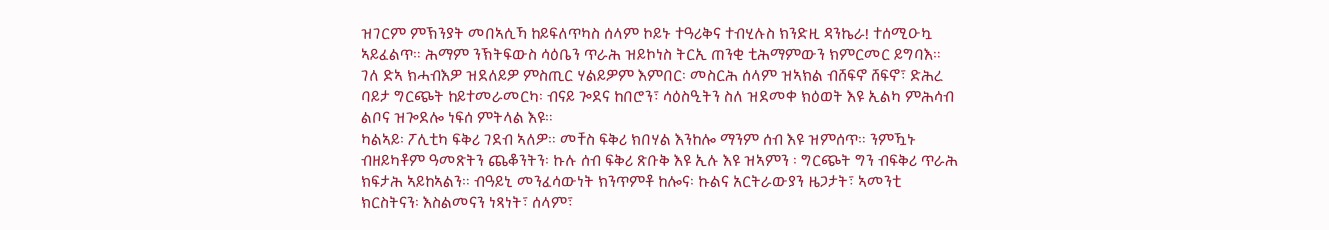ዝገርም ምኽንያት መበኣሲኻ ከይፍለጥካስ ሰላም ኮይኑ ተዓሪቅና ተብሂሉስ ክንድዚ ዳንኬራ! ተሰሚዑኳ ኣይፈልጥ። ሕማም ንኽትፍውስ ሳዕቤን ጥራሕ ዝይኮነስ ትርኢ ጠንቂ ቲሕማምውን ክምርመር ይግባእ። ገለ ድኣ ክሓብእዎ ዝደለይዎ ምስጢር ሃልይዎም እምበር፡ መስርሕ ሰላም ዝኣክል ብሸፍኖ ሸፍኖ፣ ድሕረ ባይታ ግርጭት ከይተመራመርካ፡ ብናይ ጐደና ከበሮን፣ ሳዕስዒትን ስለ ዝደመቀ ክዕወት እዩ ኢልካ ምሕሳብ ልቦና ዝጐደሎ ነፍሰ ምትላል እዩ።
ካልኣይ፡ ፖሊቲካ ፍቅሪ ገደብ ኣለዎ። መቸስ ፍቅሪ ክበሃል እንከሎ ማንም ሰብ እዩ ዝምሰጥ። ንምዃኑ ብዘይካቶም ዓመጽትን ጨቆንትን፡ ኩሉ ሰብ ፍቅሪ ጽቡቅ እዩ ኢሉ እዩ ዝኣምን ፡ ግርጭት ግን ብፍቅሪ ጥራሕ ክፍታሕ ኣይከኣልን። ብዓይኒ መንፈሳውነት ክንጥምቶ ከሎና፡ ኩልና አርትራውያን ዜጋታት፣ ኣመንቲ ክርስትናን፡ እስልመናን ነጻነት፣ ሰላም፣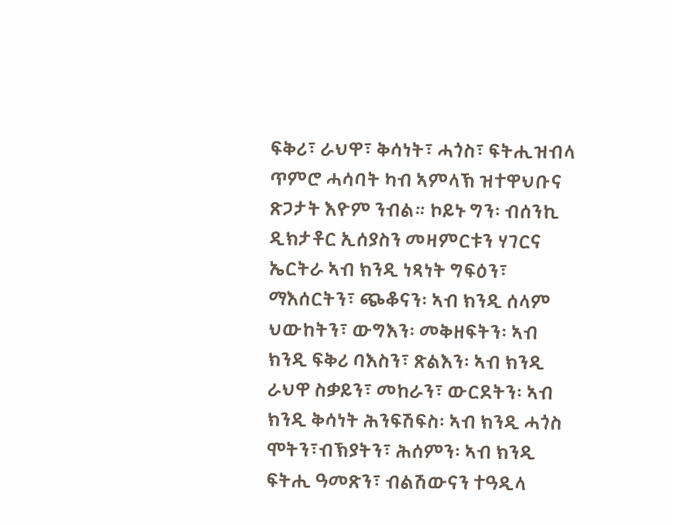ፍቅሪ፣ ራህዋ፣ ቅሳነት፣ ሓጎስ፣ ፍትሒዝብላ ጥምሮ ሓሳባት ካብ ኣምላኽ ዝተዋህቡና ጽጋታት እዮም ንብል። ኮይኑ ግን፡ ብሰንኪ ዲክታቶር ኢሰያስን መዛምርቱን ሃገርና ኤርትራ ኣብ ክንዲ ነጻነት ግፍዕን፣ ማእሰርትን፣ ጭቆናን፡ ኣብ ክንዲ ሰላም ህውከትን፣ ውግእን፡ መቅዘፍትን፡ ኣብ ክንዲ ፍቅሪ ባእስን፣ ጽልእን፡ ኣብ ክንዲ ራህዋ ስቃይን፣ መከራን፣ ውርደትን፡ ኣብ ክንዲ ቅሳነት ሕንፍሽፍስ፡ ኣብ ክንዲ ሓጎስ ሞትን፣ብኽያትን፣ ሕሰምን፡ ኣብ ክንዲ ፍትሒ ዓመጽን፣ ብልሽውናን ተዓዲላ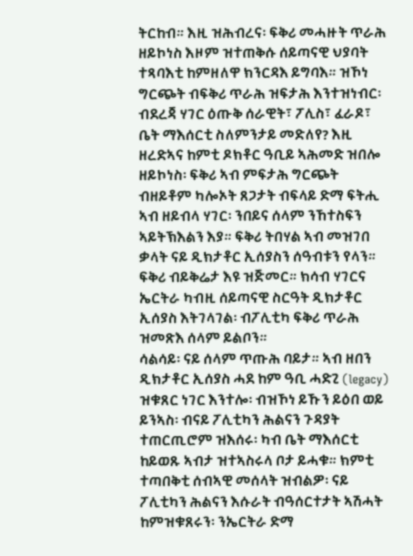ትርከብ። እዚ ዝሕብረና፡ ፍቅሪ መሓዙት ጥራሕ ዘይኮነስ እዞም ዝተጠቅሱ ሰይጣናዊ ህያባት ተጻባእቲ ከምዘለዋ ክንርዳእ ይግባእ። ዝኾነ ግርጭት ብፍቅሪ ጥራሕ ዝፍታሕ እንተዝነብር፡ ብደረጃ ሃገር ዕጡቅ ሰራዊት፣ ፖሊስ፣ ፈራዶ፣ ቤት ማእሰርቲ ስለምንታይ መድለየ? እዚ ዘረድኣና ከምቲ ዶክቶር ዓቢይ ኣሕመድ ዝበሎ ዘይኮነስ፡ ፍቅሪ ኣብ ምፍታሕ ግርጭት ብዘይቶም ካሎኦት ጸጋታት ብፍላይ ድማ ፍትሒ ኣብ ዘይብላ ሃገር፡ ንበይና ሰላም ንኸተስፍን ኣይትኽእልን እያ። ፍቅሪ ትበሃል ኣብ መዝገበ ቃላት ናይ ዲክታቶር ኢሰያስን ሰዓብቱን የላን። ፍቅሪ ብይቅሬታ እዩ ዝጅመር። ክሳብ ሃገርና ኤርትራ ካብዚ ሰይጣናዊ ስርዓት ዲክታቶር ኢሰያስ እትገላገል፡ ብፖሊቲካ ፍቅሪ ጥራሕ ዝመጽእ ሰላም ይልቦን።
ሳልሳይ፡ ናይ ሰላም ጥጡሕ ባይታ። ኣብ ዘበን ዲክታቶር ኢሰያስ ሓደ ከም ዓቢ ሓድጊ (legacy) ዝቁጸር ነገር እንተሎ፡ ብዝኾነ ይኹን ይዕበ ወይ ይንኣስ፡ ብናይ ፖሊቲካን ሕልናን ጉዳያት ተጠርጢሮም ዝእሰሩ፡ ካብ ቤት ማእሰርቲ ከይወጹ ኣብታ ዝተኣስሩላ ቦታ ይሓቁ። ክምቲ ተጣበቅቲ ሰብኣዊ መሰላት ዝብልዎ፡ ናይ ፖሊቲካን ሕልናን እሱራት ብዓሰርተታት ኣሽሓት ከምዝቁጸሩን፡ ንኤርትራ ድማ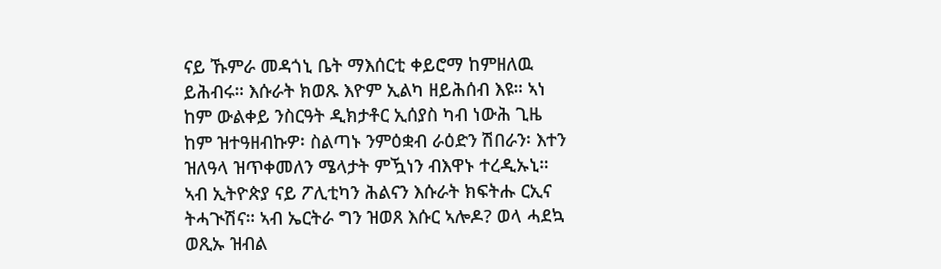ናይ ኹምራ መዳጎኒ ቤት ማእሰርቲ ቀይሮማ ከምዘለዉ ይሕብሩ። እሱራት ክወጹ እዮም ኢልካ ዘይሕሰብ እዩ። ኣነ ከም ውልቀይ ንስርዓት ዲክታቶር ኢሰያስ ካብ ነውሕ ጊዜ ከም ዝተዓዘብኩዎ፡ ስልጣኑ ንምዕቋብ ራዕድን ሽበራን፡ እተን ዝለዓላ ዝጥቀመለን ሜላታት ምዃነን ብእዋኑ ተረዲኡኒ። ኣብ ኢትዮጵያ ናይ ፖሊቲካን ሕልናን እሱራት ክፍትሑ ርኢና ትሓጒሽና። ኣብ ኤርትራ ግን ዝወጸ እሱር ኣሎዶ? ወላ ሓደኳ ወጺኡ ዝብል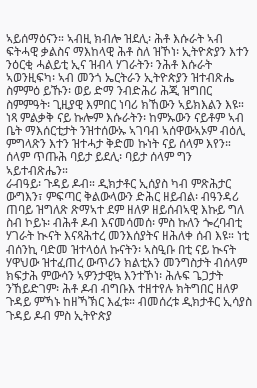ኣይሰማዕናን። ኣብዚ ክብሎ ዝደሊ፡ ሕቶ እሱራት ኣብ ፍትሓዊ ቃልስና ማእከላዊ ሕቶ ስለ ዝኾነ፡ ኢትዮጵያን እተን ንዕርቂ ሓልይቲ ኢና ዝብላ ሃገራትን፡ ንሕቶ እሱራት ኣወንዚፍካ፡ ኣብ መንጎ ኤርትራን ኢትዮጵያን ዝተብጽሔ ስምምዕ ይኹን፡ ወይ ድማ ንብድሕሪ ሕጂ ዝግበር ስምምዓት፡ ጊዚያዊ እምበር ነባሪ ክኸውን ኣይክእልን እዩ። ነጻ ምልቃቅ ናይ ኩሎም እሱራትን፡ ከምኡውን ናይቶም ኣብ ቤት ማእሰርቲታት ንዝተሰውኡ ኣገባብ ኣሰዋውኣኦም ብዕሊ ምግላጽን እተን ዝተሓታ ቅድመ ኩነት ናይ ሰላም እየን። ሰላም ጥጡሕ ባይታ ይደሊ፡ ባይታ ሰላም ግን ኣይተብጽሔን።
ራብዓይ፡ ጉዳይ ዶብ። ዲክታቶር ኢሰያስ ካብ ምጽሕታር ውግእን፣ ምፍጣር ቅልውላውን ድሕር ዘይብል፡ ብዓንዳሪ ጠባይ ዝግለጽ ጽማኣተ ደም ዘለዎ ዘይሰብኣዊ እኩይ ግለ ስብ ኮይኑ፡ ብሕቶ ዶብ እናመሳመሰ፡ ምስ ኩለን ጐረባብቲ ሃገራት ኲናት እናጻሕተረ መንእሰያትና ዘሕለቀ ሰብ እዩ። ነቲ ብሰንኪ ባድመ ዝተላዕለ ኩናትን፡ ኣስዒቡ በቲ ናይ ኲናት ሃዋህው ዝተፈጠረ ውጥሪን ክልቲአን መንግስታት ብሰላም ክፍታሕ ምውሳን ኣዎንታዊኳ እንተኾነ፡ ሕሉፍ ጌጋታት ንኸይድገም፡ ሕቶ ዶብ ብግቡእ ተዘተየሉ ክትግበር ዘለዎ ጉዳይ ምኻኑ ከዘኻኽር እፈቱ። ብመሰረቱ ዲክታቶር ኢሳያስ ጉዳይ ዶብ ምስ ኢትዮጵያ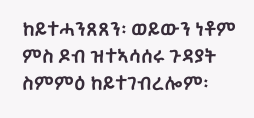ከይተሓንጸጸን፡ ወይውን ነቶም ምስ ዶብ ዝተኣሳሰሩ ጉዳያት ስምምዕ ከይተገብረሎም፡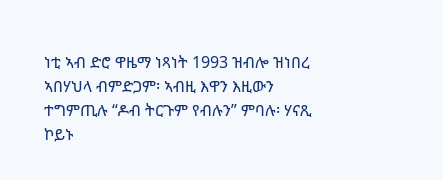ነቲ ኣብ ድሮ ዋዜማ ነጻነት 1993 ዝብሎ ዝነበረ ኣበሃህላ ብምድጋም፡ ኣብዚ እዋን እዚውን ተግምጢሉ “ዶብ ትርጉም የብሉን” ምባሉ፡ ሃናጺ ኮይኑ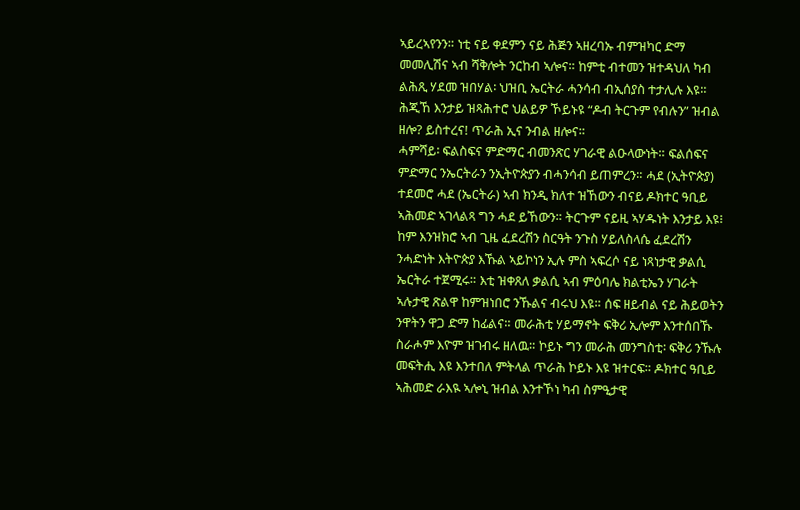ኣይረኣየንን። ነቲ ናይ ቀደምን ናይ ሕጅን ኣዘረባኡ ብምዝካር ድማ መመሊሽና ኣብ ሻቅሎት ንርከብ ኣሎና። ከምቲ ብተመን ዝተዳህለ ካብ ልሕጺ ሃደመ ዝበሃል፡ ህዝቢ ኤርትራ ሓንሳብ ብኢሰያስ ተታሊሉ እዩ። ሕጂኸ እንታይ ዝጻሕተሮ ህልይዎ ኾይኑዩ “ዶብ ትርጉም የብሉን” ዝብል ዘሎ? ይስተረና! ጥራሕ ኢና ንብል ዘሎና።
ሓምሻይ፡ ፍልስፍና ምድማር ብመንጽር ሃገራዊ ልዑላውነት። ፍልሰፍና ምድማር ንኤርትራን ንኢትዮጵያን ብሓንሳብ ይጠምረን። ሓደ (ኢትዮጵያ) ተደመሮ ሓደ (ኤርትራ) ኣብ ክንዲ ክለተ ዝኸውን ብናይ ዶክተር ዓቢይ ኣሕመድ ኣገላልጻ ግን ሓደ ይኸውን። ትርጉም ናይዚ ኣሃዱነት እንታይ እዩ፧ ከም እንዝክሮ ኣብ ጊዜ ፈደረሽን ስርዓት ንጉስ ሃይለስላሴ ፈደረሽን ንሓድነት እትዮጵያ እኹል ኣይኮነን ኢሉ ምስ ኣፍረሶ ናይ ነጻነታዊ ቃልሲ ኤርትራ ተጀሚሩ። እቲ ዝቀጸለ ቃልሲ ኣብ ምዕባሌ ክልቲኤን ሃገራት ኣሉታዊ ጽልዋ ከምዝነበሮ ንኹልና ብሩህ እዩ። ሰፍ ዘይብል ናይ ሕይወትን ንዋትን ዋጋ ድማ ከፊልና። መራሕቲ ሃይማኖት ፍቅሪ ኢሎም እንተሰበኹ ስራሖም እዮም ዝገብሩ ዘለዉ። ኮይኑ ግን መራሕ መንግስቲ፡ ፍቅሪ ንኹሉ መፍትሒ እዩ እንተበለ ምትላል ጥራሕ ኮይኑ እዩ ዝተርፍ። ዶክተር ዓቢይ ኣሕመድ ራእዪ ኣሎኒ ዝብል እንተኾነ ካብ ስምዒታዊ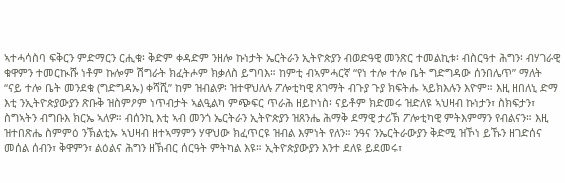ኣተሓሳስባ ፍቅርን ምድማርን ርሒቁ፡ ቅድም ቀዳድም ንዘሎ ኩነታት ኤርትራን ኢትዮጵያን ብወድዓዊ መንጽር ተመልኪቱ፡ ብስርዓተ ሕግን፡ ብሃገራዊ ቁዋምን ተመርኲሹ ነቶም ኩሎም ሽግራት ክፈትሖም ክቃለስ ይግባእ። ከምቲ ብኣምሓርኛ “የነ ተሎ ተሎ ቤት ግድግዳው ሰንበሌጥ” ማለት “ናይ ተሎ ቤት መንደቁ (ግድግዳኡ) ቀሻሺ” ከም ዝብልዎ፡ ዝተዋህለሉ ፖሎቲካዊ ጸገማት ብጉያ ጉያ ክፍትሑ ኣይክእሉን እዮም። እዚ ዘበለኒ ድማ እቲ ንኢትዮጵያውያን ጽቡቅ ዝስምዖም ነጥብታት ኣልዒልካ ምጭፍር ጥራሕ ዘይኮነስ፡ ናይቶም ክድመሩ ዝድለዩ ኣህዛብ ኩነታን፣ ስክፍታን፣ ስግኣትን ብግቡእ ክርኤ ኣለዎ። ብሰንኪ እቲ ኣብ መንጎ ኤርትራን ኢትዮጵያን ዝጸንሔ ሕማቅ ደማዊ ታሪኽ ፖሎቲካዊ ምትእምማን የብልናን። እዚ ዝተበጽሔ ስምምዕ ንኽልቲኡ ኣህዛብ ዘተኣማምን ሃዋህው ክፈጥርዩ ዝብል እምነት የለን። ንዓና ንኤርትራውያን ቅድሚ ዝኾነ ይኹን ዘገድሰና መሰል ሰብን፣ ቅዋምን፣ ልዕልና ሕግን ዘኽብር ሰርዓት ምትካል እዩ። ኢትዮጵያውያን እንተ ደለዩ ይደመሩ፣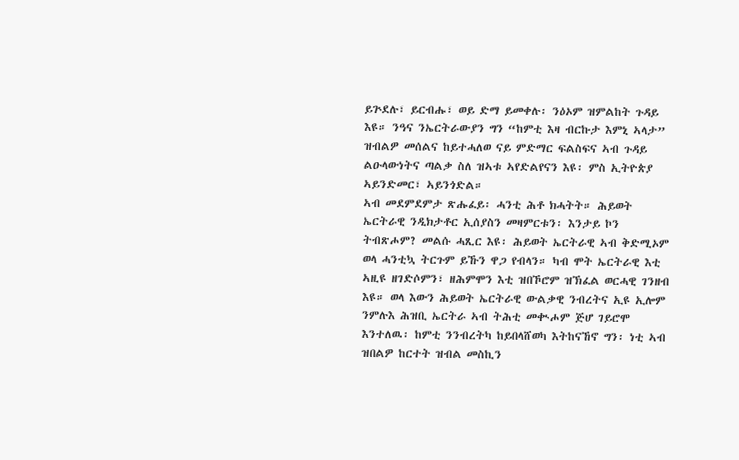ይጕደሉ፣ ይርብሑ፣ ወይ ድማ ይመቀሉ፡ ንዕኦም ዝምልከት ጉዳይ እዩ። ንዓና ንኤርትራውያን ግን “ከምቲ እዛ ብርኩታ እምኒ ኣላታ” ዝብልዎ መሰልና ከይተሓለወ ናይ ምድማር ፍልስፍና ኣብ ጉዳይ ልዑላውነትና ጣልቃ ስለ ዝኣቱ ኣየድልየናን እዩ፡ ምስ ኢትዮጵያ ኣይንድመር፣ ኣይንጎድል።
ኣብ መደምደምታ ጽሑፈይ፡ ሓንቲ ሕቶ ክሓትት። ሕይወት ኤርትራዊ ንዲክታቶር ኢሰያስን መዛምርቱን፡ እንታይ ኮን ትብጽሖም? መልሱ ሓጺር እዩ፡ ሕይወት ኤርትራዊ ኣብ ቅድሚኦም ወላ ሓንቲኳ ትርጉም ይኹን ዋጋ የብላን። ካብ ሞት ኤርትራዊ እቲ ኣዚዩ ዘገድሶምን፣ ዘሕምሞን እቲ ዝበኾሮም ዝኽፈል ወርሓዊ ገንዘብ እዩ። ወላ እውን ሕይወት ኤርትራዊ ውልቃዊ ንብረትና ኢዩ ኢሎም ንምሉእ ሕዝቢ ኤርትራ ኣብ ትሕቲ መቊሖም ጅሆ ገይሮሞ እንተለዉ፡ ከምቲ ንንብረትካ ከይበላሸወካ እትከናኸኖ ግን፡ ነቲ ኣብ ዝበልዎ ከርተት ዝብል መስኪን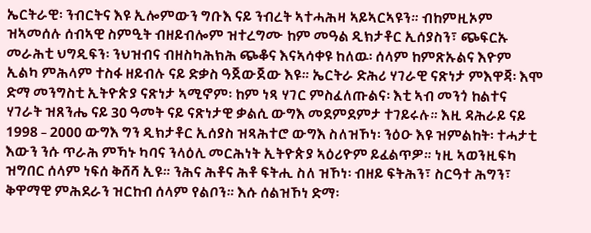ኤርትራዊ፡ ንብርትና እዩ ኢሎምውን ግቡእ ናይ ንብረት ኣተሓሕዛ ኣይኣርኣዩን። ብከምዚኦም ዝኣመሰሉ ሰብኣዊ ስምዒት ብዘይብሎም ዝተረግሙ ከም መዓል ዲክታቶር ኢሰያስን፣ ጭፍርኡ መራሕቲ ህግዲፍን፡ ንህዝብና ብዘስካሕክሕ ጭቆና እናኣሳቀዩ ከለዉ፡ ሰላም ከምጽኡልና እዮም ኢልካ ምሕላም ተስፋ ዘይብሉ ናይ ድቃስ ዓጀውጀው እዩ። ኤርትራ ድሕሪ ሃገራዊ ናጽነታ ምእዋጃ፡ እሞ ድማ መንግስቲ ኢትዮጵያ ናጽነታ ኣሚኖም፡ ከም ነጻ ሃገር ምስፈለጡልና፡ እቲ ኣብ መንጎ ከልተና ሃገራት ዝጸንሔ ናይ 30 ዓመት ናይ ናጽነታዊ ቃልሲ ውግእ መደምደምታ ተገይሩሉ። እዚ ዳሕራይ ናይ 1998 – 2000 ውግእ ግን ዲክታቶር ኢሰያስ ዝጻሕተሮ ውግእ ስለዝኾነ፡ ንዕዑ እዩ ዝምልከት፡ ተሓታቲ እውን ንሱ ጥራሕ ምኻኑ ካባና ንላዕሊ መርሕነት ኢትዮጵያ ኣዕሪዮም ይፈልጥዎ። ነዚ ኣወንዚፍካ ዝግበር ሰላም ነፍሰ ቅሸሻ ኢዩ። ንሕና ሕቶና ሕቶ ፍትሒ ስለ ዝኾነ፡ ብዘይ ፍትሕን፣ ስርዓተ ሕግን፣ ቅዋማዊ ምሕደራን ዝርከብ ሰላም የልቦን። እሱ ሰልዝኾነ ድማ፡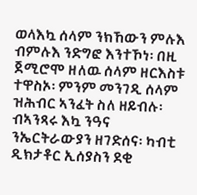ወላእኳ ሰላም ንክኸውን ምሉእ ብምሉእ ንድግፎ እንተኾነ፡ በዚ ጀሚሮሞ ዘለዉ ሰላም ዘርእስቱ ተዋስኦ፡ ምንም መንገዲ ሰላም ዝሕብር ኣንፈት ስለ ዘይብሉ፡ ብኣንጻሩ እኳ ንዓና ንኤርትራውያን ዘገድሰና፡ ካብቲ ዲክታቶር ኢሰያስን ደቂ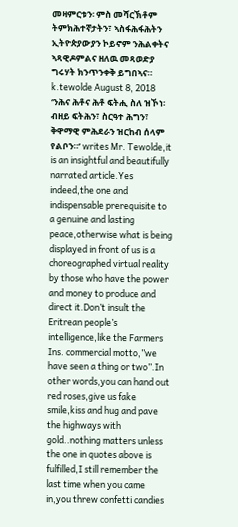መዛምርቱን፡ ምስ መሻርኽቶም ትምክሕተኛታትን፣ ኣስፋሕፋሕትን ኢትዮጵያውያን ኮይኖም ንሕልቀትና ኣጻዊዶምልና ዘለዉ መጻወድያ ግሩሃት ክንጥንቀቅ ይግበኣና።
k.tewolde August 8, 2018
‘ንሕና ሕቶና ሕቶ ፍትሒ ስለ ዝኾነ፡ ብዘይ ፍትሕን፣ ስርዓተ ሕግን፣ ቅዋማዊ ምሕደራን ዝርከብ ሰላም የልቦን።’ writes Mr. Tewolde,it is an insightful and beautifully narrated article.Yes indeed,the one and indispensable prerequisite to a genuine and lasting peace,otherwise what is being displayed in front of us is a choreographed virtual reality by those who have the power and money to produce and direct it.Don’t insult the Eritrean people’s intelligence,like the Farmers Ins. commercial motto,”we have seen a thing or two”.In other words,you can hand out red roses,give us fake smile,kiss and hug and pave the highways with gold..nothing matters unless the one in quotes above is fulfilled,I still remember the last time when you came in,you threw confetti candies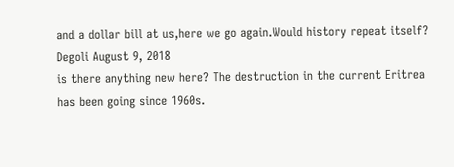and a dollar bill at us,here we go again.Would history repeat itself?
Degoli August 9, 2018
is there anything new here? The destruction in the current Eritrea has been going since 1960s.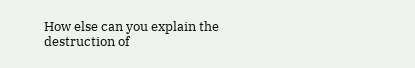How else can you explain the destruction of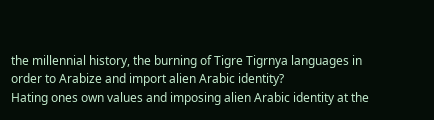the millennial history, the burning of Tigre Tigrnya languages in order to Arabize and import alien Arabic identity?
Hating ones own values and imposing alien Arabic identity at the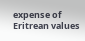expense of Eritrean values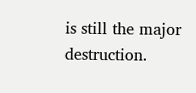is still the major destruction.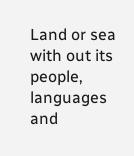Land or sea with out its people, languages and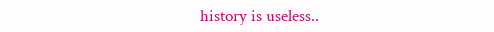history is useless..